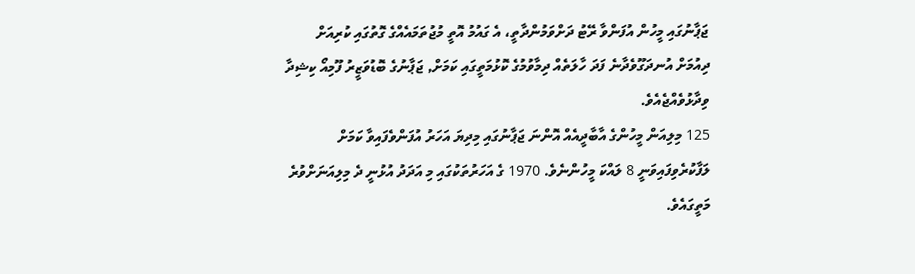ޖަޕާނުގައި މީހުން އުފަންވާ ރޭޓު ދަށްވަމުންދާތީ، އެ ގައުމު އޮތީ މުޖުތަމައެއްގެ ގޮތުގައި ކުރިއަށް ދިއުމަށް އުނދަގޫވެދާނެ ފަދަ ހާލަތެއް ދިމާވުމުގެ ކޮޅުމަތީގައި ކަމަށް, ޖަޕާނުގެ ބޮޑުވަޒީރު ފޫމިއޯ ކިޝިދާ ވިދާޅުވެއްޖެއެވެ.
125 މިލިއަން މީހުންގެ އާބާދީއެއް އޮންނަ ޖަޕާނުގައި މިދިޔަ އަހަރު އުފަންވެފައިވާ ކަމަށް ލަފާކުރެވިފައިވަނީ 8 ލައްކަ މީހުންނެވެ. 1970 ގެ އަހަރުތަކުގައި މި އަދަދު އުޅުނީ ދެ މިލިއަނަށްވުރެ މަތީގައެވެ.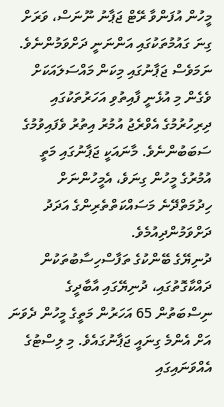މީހުން އުފަންވާ ރޭޓް ޖަޕާނު ނޫނަސް، ވަރަށް ގިނަ ގައުމުތަކުގައި އަންނަނީ ދަށްވަމުންނެވެ.
ނަމަވެސް ޖަޕާނުގައި މިކަން މައްސަލައަކަށް ވެގެން މި އުޅެނީ ފާއިތުވި އަހަރުތަކުގައި ދިރިހުރުމުގެ އެވްރެޖު އުމުރު އިތުރު ވެފައިވުމުގެ ސަބަބުންނެވެ. މާނައަކީ ޖަޕާނުގައި މަތީ އުމުރުގެ މީހުން ގިނަވެ، އެމީހުންނަށް ހިދުމަތްދޭނެ މަސައްކަތްތެރިންގެ އަދަދު ދަށްވަމުންދިއުމެވެ.
ދުނިޔޭގެ ބޭންކުގެ ތަފާސްހިސާބުތަކުން ދައްކާގޮތުގައި، ދުނިޔޭގައި އާބާދީގެ ނިސްބަތުން 65 އަހަރުން މަތީގެ މީހުން ދެވަނަ އަށް އެންމެ ގިނައީ ޖަޕާނުގައެވެ. މި ލިސްޓުގެ އެއްވަނައިގައި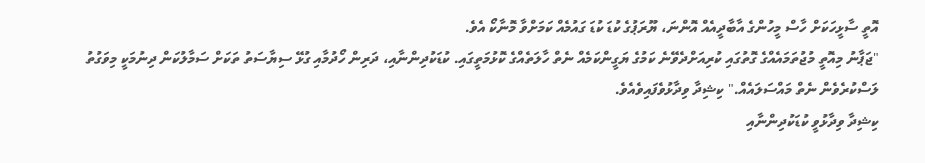އޮތީ ސާޅީހަކަށް ހާސް މީހުންގެ އާބާދީއެއް އޮންނަ، ޔޫރަޕުގެ ކުޑަ ކުޑަ ގައުމެއް ކަމަށްވާ މޮނާކޯ އެވެ.
"ޖަޕާނު މިއޮތީ މުޖުތަމައެއްގެ ގޮތުގައި ކުރިއަށްދެވޭނެ ކަމުގެ ޔަގީންކަމެއް ނެތް ހާލަތެއްގެ ކޮޅުމަތީގައި. ކުޑަކުދިންނާއި، ދަރިން ހޯދުމާއި ގުޅޭ ސިޔާސަތު ތަކަށް ސަމާލުކަން ދިނުމަކީ މިވަގުތު ލަސްކުރެވެން ނެތް މައްސަލައެއް." ކިޝިދާ ވިދާޅުވެފައިވެއެވެ.
ކިޝިދާ ވިދާޅުވީ ކުޑަކުދިންނާއި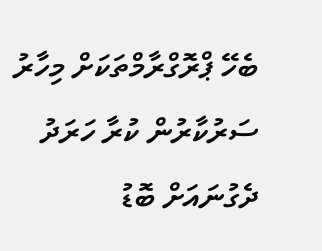ބެހޭ ޕްރޮގްރާމްތަކަށް މިހާރު ސަރުކާރުން ކުރާ ހަރަދު ދެގުނައަށް ބޮޑު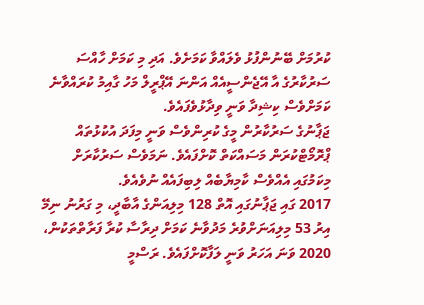ކުރުމަށް ބޭނުންފުޅު ވެލައްވާ ކަމަށެވެ. އަދި މި ކަމަށް ހާއްސަ ސަރުކާރުގެ އާ އޭޖެންސީއެއް އަންނަ އޭޕްރީލް މަހު ގާއިމު ކުރައްވާނެ ކަމަށްވެސް ކިޝިދާ ވަނީ ވިދާޅުވެފައެވެ.
ޖަޕާނުގެ ސަރުކާރުން މީގެ ކުރިންވެސް ވަނީ މިފަދަ އުކުޅުތައް ޕްރޮމޯޓްކުރަން މަސައްކަތް ކޮށްފައެވެ. ނަމަވެސް ސަރުކާރަށް މިކަމުގައި އެއްވެސް ކާމިޔާބެއް ލިބިފައެއް ނުވެއެވެ.
2017 ގައި ޖަޕާނުގައި އޮތް 128 މިލިއަންގެ އާބާދީ، މި ގަރުނު ނިމޭ އިރު 53 މިލިއަނަށްވުރެ މަދުވާނެ ކަމަށް ދިރާސާ ކުރާ ފަރާތްތަކުން، 2020 ވަނަ އަހަރު ވަނީ ލަފާކޮށްފައެވެ. ރަސްމީ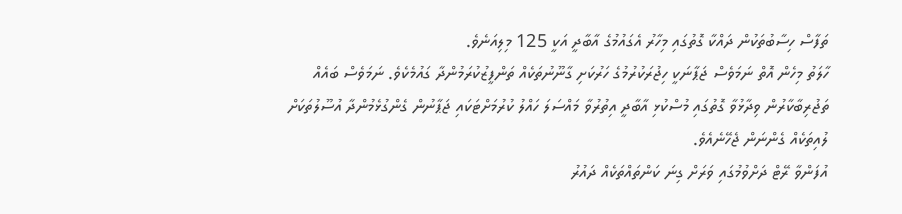ތަފާސް ހިސާބުތަކުން ދައްކާ ގޮތުގައި މިހާރު އެގައުމުގެ އާބާދީ އަކީ 125 މިލިއަނެވެ.
ހާލަތު މިހެން އޮތް ނަމަވެސް ޖަޕާނަކީ ހިޖުރަކުރުމުގެ ހަރުކަށި ގާނޫނުތަކެއް ތަންފީޒުކުރަމުންދާ ގައުމެކެވެ. ނަމަވެސް ބައެއް ތަޖުރިބާކާރުން ވިދާޅުވާ ގޮތުގައި މުސްކުޅި އާބާދީ އިތުރުވާ މައްސަލަ ހައްލު ކުރުމަށްޓަކައި ޖަޕާނުން ގެންގުޅެމުންދާ އުސޫލުތަކަށް ލުއިތަކެއް ގެންނަން ޖެހޭނެއެވެ.
އުފަންވާ ރޭޓް ދަށްވުމުގައި ވަރަށް ގިނަ ކަންތައްތަކެއް ދައުރު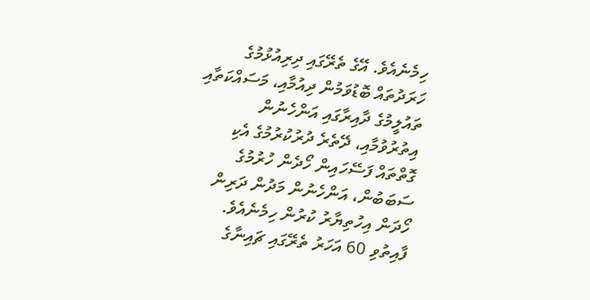ހިމެނެއެވެ. އޭގެ ތެރޭގައި ދިރިއުޅުމުގެ ހަރަދުތައް ބޮޑުވަމުން ދިއުމާއި، މަސައްކަތާއި ތައުލީމުގެ ދާއިރާގައި އަންހެނުން އިތުރުވުމާއި، ދޭތެރެ ދުރުކުރުމުގެ އެކި ގޮތްތައް ފަސޭހައިން ހޯދެން ހުރުމުގެ ސަބަބުން، އަންހެނުން މަދުން ދަރިން ހޯދަން އިހުތިޔާރު ކުރުން ހިމެނެއެވެ.
ފާއިތުވި 60 އަހަރު ތެރޭގައި ޗައިނާގެ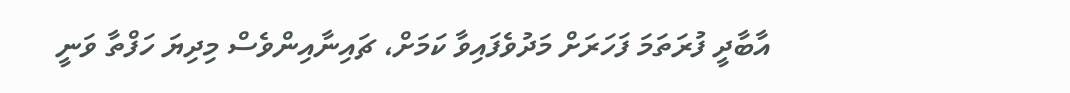އާބާދީ ފުރަތަމަ ފަހަރަށް މަދުވެފައިވާ ކަމަށް، ޗައިނާއިންވެސް މިދިޔަ ހަފްތާ ވަނީ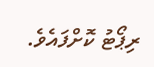ރިޕޯޓު ކޮށްފައެވެ.